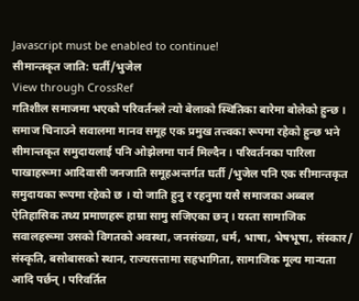Javascript must be enabled to continue!
सीमान्तकृत जाति: घर्ती/भुजेल
View through CrossRef
गतिशील समाजमा भएको परिवर्तनले त्यो बेलाको स्थितिका बारेमा बोलेको हुन्छ । समाज चिनाउने सवालमा मानव समूह एक प्रमुख तत्त्वका रूपमा रहेको हुन्छ भने सीमान्तकृत समुदायलाई पनि ओझेलमा पार्न मिल्दैन । परिवर्तनका पारिला पाखाहरूमा आदिवासी जनजाति समूहअन्तर्गत घर्ती /भुजेल पनि एक सीमान्तकृत समुदायका रूपमा रहेको छ । यो जाति हुनु र रहनुमा यसै समाजका अब्बल ऐतिहासिक तथ्य प्रमाणहरू हाम्रा सामु सजिएका छन् । यस्ता सामाजिक सवालहरूमा उसको विगतको अवस्था, जनसंख्या, धर्म, भाषा, भेषभूषा, संस्कार/ संस्कृति, बसोबासको स्थान, राज्यसत्तामा सहभागिता, सामाजिक मूल्य मान्यता आदि पर्छन् । परिवर्तित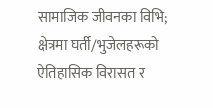सामाजिक जीवनका विभि; क्षेत्रमा घर्ती/भुजेलहरूको ऐतिहासिक विरासत र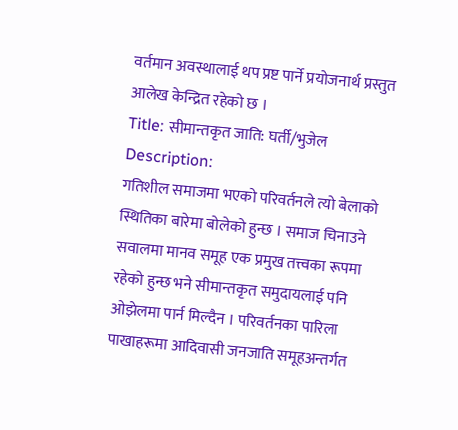वर्तमान अवस्थालाई थप प्रष्ट पार्ने प्रयोजनार्थ प्रस्तुत आलेख केन्द्रित रहेको छ ।
Title: सीमान्तकृत जाति: घर्ती/भुजेल
Description:
गतिशील समाजमा भएको परिवर्तनले त्यो बेलाको स्थितिका बारेमा बोलेको हुन्छ । समाज चिनाउने सवालमा मानव समूह एक प्रमुख तत्त्वका रूपमा रहेको हुन्छ भने सीमान्तकृत समुदायलाई पनि ओझेलमा पार्न मिल्दैन । परिवर्तनका पारिला पाखाहरूमा आदिवासी जनजाति समूहअन्तर्गत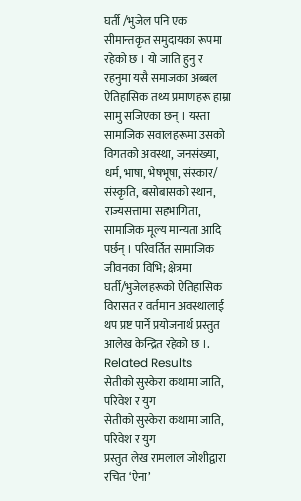घर्ती /भुजेल पनि एक सीमान्तकृत समुदायका रूपमा रहेको छ । यो जाति हुनु र रहनुमा यसै समाजका अब्बल ऐतिहासिक तथ्य प्रमाणहरू हाम्रा सामु सजिएका छन् । यस्ता सामाजिक सवालहरूमा उसको विगतको अवस्था, जनसंख्या, धर्म, भाषा, भेषभूषा, संस्कार/ संस्कृति, बसोबासको स्थान, राज्यसत्तामा सहभागिता, सामाजिक मूल्य मान्यता आदि पर्छन् । परिवर्तित सामाजिक जीवनका विभि; क्षेत्रमा घर्ती/भुजेलहरूको ऐतिहासिक विरासत र वर्तमान अवस्थालाई थप प्रष्ट पार्ने प्रयोजनार्थ प्रस्तुत आलेख केन्द्रित रहेको छ ।.
Related Results
सेतीको सुस्केरा कथामा जाति, परिवेश र युग
सेतीको सुस्केरा कथामा जाति, परिवेश र युग
प्रस्तुत लेख रामलाल जोशीद्वारा रचित ‘ऐना’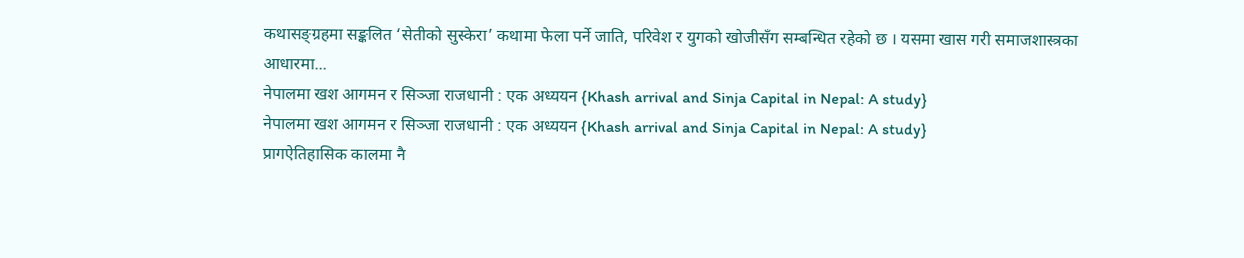कथासङ्ग्रहमा सङ्कलित ‘सेतीको सुस्केरा’ कथामा फेला पर्ने जाति, परिवेश र युगको खोजीसँग सम्बन्धित रहेको छ । यसमा खास गरी समाजशास्त्रका आधारमा...
नेपालमा खश आगमन र सिञ्जा राजधानी : एक अध्ययन {Khash arrival and Sinja Capital in Nepal: A study}
नेपालमा खश आगमन र सिञ्जा राजधानी : एक अध्ययन {Khash arrival and Sinja Capital in Nepal: A study}
प्रागऐतिहासिक कालमा नै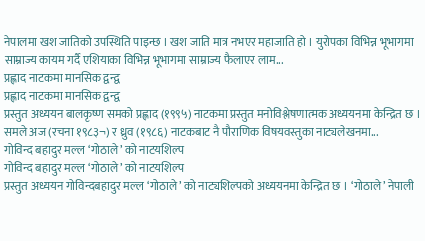नेपालमा खश जातिको उपस्थिति पाइन्छ । खश जाति मात्र नभएर महाजाति हो । युरोपका विभिन्न भूभागमा साम्राज्य कायम गर्दै एशियाका विभिन्न भूभागमा साम्राज्य फैलाएर लाम...
प्रह्लाद नाटकमा मानसिक द्वन्द्व
प्रह्लाद नाटकमा मानसिक द्वन्द्व
प्रस्तुत अध्ययन बालकृष्ण समको प्रह्लाद (१९९५) नाटकमा प्रस्तुत मनोविश्लेषणात्मक अध्ययनमा केन्द्रित छ । समले अज (रचना १९८३¬) र ध्रुव (१९८६) नाटकबाट नै पौराणिक विषयवस्तुका नाट्यलेखनमा...
गोविन्द बहादुर मल्ल ‘गोठाले’ को नाटयशिल्प
गोविन्द बहादुर मल्ल ‘गोठाले’ को नाटयशिल्प
प्रस्तुत अध्ययन गोविन्दबहादुर मल्ल ‘गोठाले’ को नाट्यशिल्पको अध्ययनमा केन्द्रित छ । ‘गोठाले’ नेपाली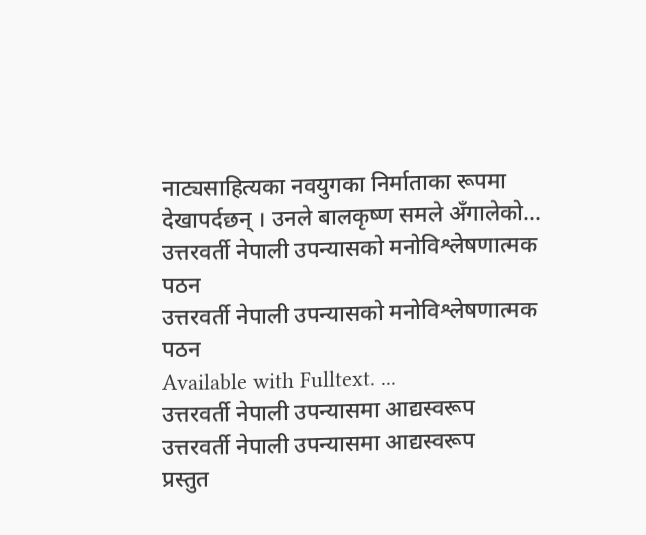नाट्यसाहित्यका नवयुगका निर्माताका रूपमा देखापर्दछन् । उनले बालकृष्ण समले अँगालेको...
उत्तरवर्ती नेपाली उपन्यासको मनोविश्लेषणात्मक पठन
उत्तरवर्ती नेपाली उपन्यासको मनोविश्लेषणात्मक पठन
Available with Fulltext. ...
उत्तरवर्ती नेपाली उपन्यासमा आद्यस्वरूप
उत्तरवर्ती नेपाली उपन्यासमा आद्यस्वरूप
प्रस्तुत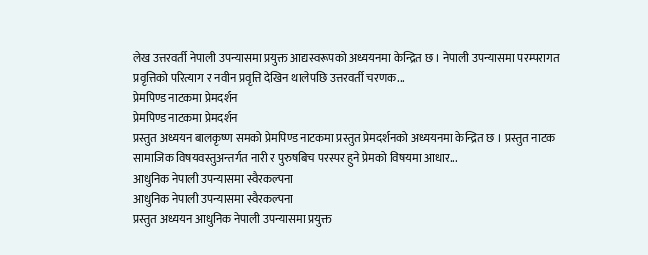लेख उत्तरवर्ती नेपाली उपन्यासमा प्रयुक्त आद्यस्वरूपको अध्ययनमा केन्द्रित छ । नेपाली उपन्यासमा परम्परागत प्रवृत्तिको परित्याग र नवीन प्रवृत्ति देखिन थालेपछि उत्तरवर्ती चरणक...
प्रेमपिण्ड नाटकमा प्रेमदर्शन
प्रेमपिण्ड नाटकमा प्रेमदर्शन
प्रस्तुत अध्ययन बालकृष्ण समको प्रेमपिण्ड नाटकमा प्रस्तुत प्रेमदर्शनको अध्ययनमा केन्द्रित छ । प्रस्तुत नाटक सामाजिक विषयवस्तुअन्तर्गत नारी र पुरुषबिच परस्पर हुने प्रेमको विषयमा आधार...
आधुनिक नेपाली उपन्यासमा स्वैरकल्पना
आधुनिक नेपाली उपन्यासमा स्वैरकल्पना
प्रस्तुत अध्ययन आधुनिक नेपाली उपन्यासमा प्रयुक्त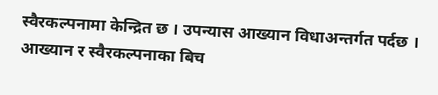स्वैरकल्पनामा केन्द्रित छ । उपन्यास आख्यान विधाअन्तर्गत पर्दछ । आख्यान र स्वैरकल्पनाका बिच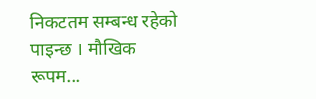निकटतम सम्बन्ध रहेको पाइन्छ । मौखिक रूपम...